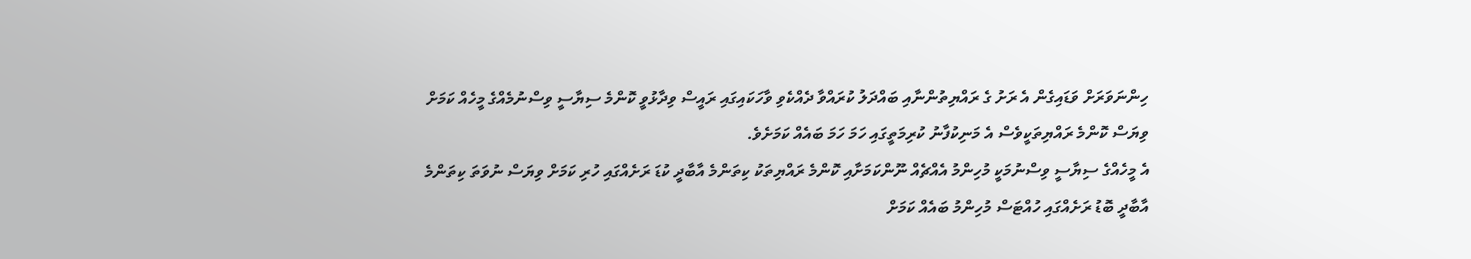ހިންނަވަރަށް ވަޑައިގެން އެ ރަށު ގެ ރައްޔިތުންނާއި ބައްދަލު ކުރައްވާ ދެއްކެވި ވާހަކައިގައި ރައީސް ވިދާޅުވީ ކޮންމެ ސިޔާސީ ވިސްނުމެއްގެ މީހެއް ކަމަށް ވިޔަސް ކޮންމެ ރައްޔިތަކީވެސް އެ މަނިކުފާނު ކުރިމަތީގައި ހަމަ ހަމަ ބައެއް ކަމަށެވެ.
އެ މީހެއްގެ ސިޔާސީ ވިސްނުމަކީ މުހިންމު އެއްޗެއް ނޫންކަމަށާއި ކޮންމެ ރައްޔިތަކު ކިތަންމެ އާބާދީ ކުޑަ ރަށެއްގައި ހުރި ކަމަށް ވިޔަސް ނުވަތަ ކިތަންމެ އާބާދީ ބޮޑު ރަށެއްގައި ހުއްޓަސް މުހިންމު ބައެއް ކަމަށް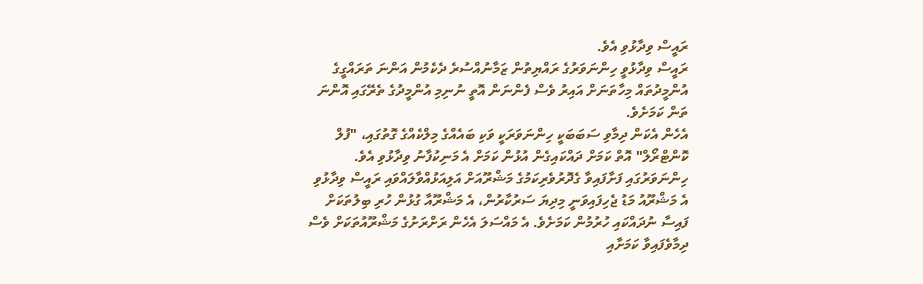ރައީސް ވިދާޅުވި އެވެ.
ރައީސް ވިދާޅުވީ ހިންނަވަރުގެ ރައްޔިތުން ޒަމާނުއްސުރެ ދެކެމުން އަންނަ ތަރައްގީގެ އުންމީދުތައް މިހާތަނަށް އައިރު ވެސް ފެންނަން އޮތީ ނުނިމި އުންމީދުގެ ތެރޭގައި އޮންނަ ތަން ކަމަށެވެ.
އެހެން އެކަން ދިމާވި ސަބަބަކީ ހިންނަވަރަކީ ވަކި ބައެއްގެ މިލްކެއްގެ ގޮތުގައި، "ފުލް ކޮންޓްރޯލް" އޮތް ކަމަށް ދައްކައިގެން އުޅުން ކަމަށް އެ މަނިކުފާނު ވިދާޅުވި އެވެ.
ހިންނަވަރުގައި ފަށާފައިވާ ގެދޮރުވެރިކަމުގެ މަޝްރޫއަށް އަލިއަޅުއްވާލައްވައި ރައީސް ވިދާޅުވި އެ މަޝްރޫއު މަޑު ޖެހިފައިވަނީ މިދިޔަ ސަރުކާރުން، އެ މަޝްރޫއާ ގުޅުން ހުރި ބިލުތަކަށް ފައިސާ ނުދައްކައި ހުރުމުން ކަމަށެވެ. އެ މައްސަލަ އެހެން ރަށްރަށުގެ މަޝްރޫއުތަކަށް ވެސް ދިމާވެފައިވާ ކަމަށާއި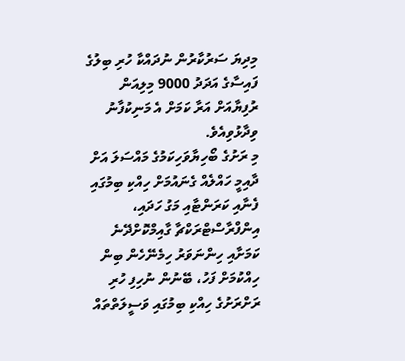މިދިޔަ ސަރުކާރުން ނުދައްކާ ހުރި ބިލުގެ ފައިސާގެ އަދަދު 9000 މިލިއަން ރުފިޔާއަށް އަރާ ކަމަށް އެ މަނިކުފާނު ވިދާޅުވިއެވެ.
މި ރަށުގެ ބޯހިޔާވަހިކަމުގެ މައްސަލަ އަށް ދާއިމީ ހައްލެއް ގެނައުމަށް ހިއްކި ބިމުގައި ފެނާއި ކަރަންޓާއި މަގު ހަދައި، އިންފްރާސްޓްރަކްޗާ ގާއިމްކޮށްދޭނެ ކަމަށާއި ހިންނަވަރު ހިމެނޭހެން ބިން ހިއްކުމަށް ފަހު، ބޭނުން ނުހިފި ހުރި ރަށްރަށުގެ ހިއްކި ބިމުގައި ވަސީލަތްތައް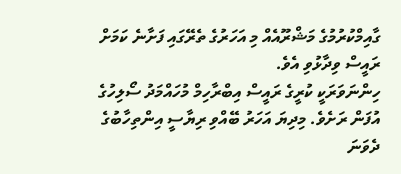ގާއިމްކުރުމުގެ މަޝްރޫއެއް މި އަހަރުގެ ތެރޭގައި ފަށާނެ ކަމަށް ރައީސް ވިދާޅުވި އެވެ.
ހިންނަވަރަކީ ކުރީގެ ރައީސް އިބްރާހިމް މުހައްމަދު ސޯލިހުގެ އުފަން ރަށެވެ. މިދިޔަ އަހަރު ބޭއްވި ރިޔާސީ އިންތިހާބުގެ ދެވަނަ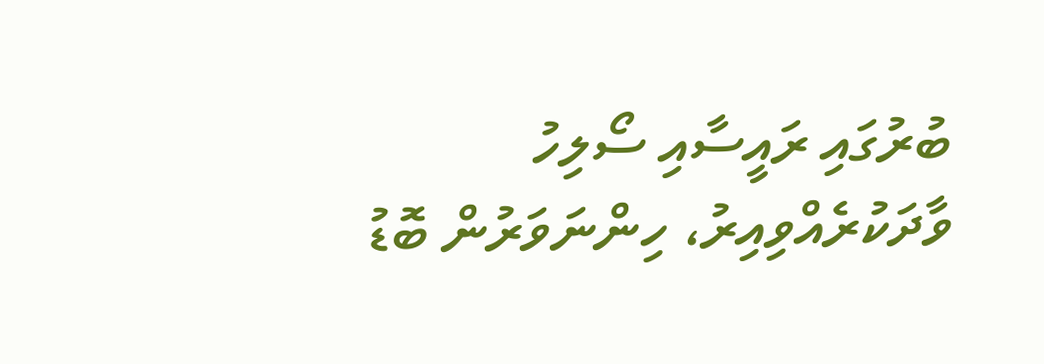ބުރުގައި ރައީސާއި ސޯލިހު ވާދަކުރެއްވިއިރު، ހިންނަވަރުން ބޮޑު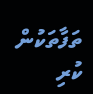ތަފާތަކުން ކުރި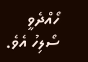ހޯއްދެވީ ސޯލިހު އެވެ.